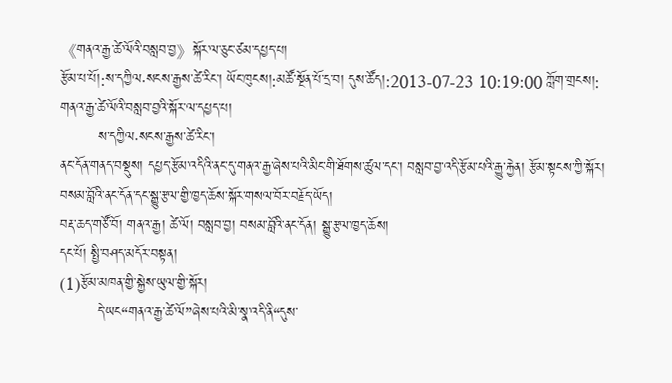《གནའ་རྒྱ་ཚེ་ལོའི་བསླབ་བྱ》སྐོར་ལ་ཅུང་ཙམ་དཔྱད་པ།
རྩོམ་པ་པོ།:ས་དཀྱིལ·སངས་རྒྱས་ཚེ་རིང་། ཡོང་ཁུངས།:མཚོ་སྔོན་པོ་དྲ་བ། དུས་ཚོད།:2013-07-23 10:19:00 ཀློག་གྲངས།:
གནའ་རྒྱ་ཚེ་ལོའི་བསླབ་བྱའི་སྐོར་ལ་དཔྱད་པ།
        ས་དཀྱིལ·སངས་རྒྱས་ཚེ་རིང་།
ནང་དོན་གནད་བསྡུས། དཔྱད་རྩོམ་འདིའི་ནང་དུ་གནའ་རྒྱ་ཞེས་པའི་མིང་གི་ཐོགས་ཚུལ་དང་། བསླབ་བྱ་འདི་རྩོམ་པའི་རྒྱུ་རྐྱེན། རྩོམ་སྟངས་ཀྱི་སྐོར། བསམ་བློའི་ནང་དོན་དང་སྒྱུ་རྩལ་གྱི་ཁྱད་ཆོས་སྐོར་གསལ་བོར་བརྗོད་ཡོད།
བརྡ་ཆད་གཙོ་བོ། གནའ་རྒྱ། ཚེ་ལོ། བསླབ་བྱ། བསམ་བློའི་ནང་དོན། སྒྱུ་རྩལ་ཁྱད་ཆོས།
དང་པོ། སྤྱི་བཤད་མདོར་བསྟན།
(1)རྩོམ་མཁན་གྱི་སྐྱེས་ཡུལ་གྱི་སྐོར།
        དེ་ཡང“གནའ་རྒྱ་ཚེ་ལོ”ཞེས་པའི་མི་སྣ་འདི་ནི“དུས་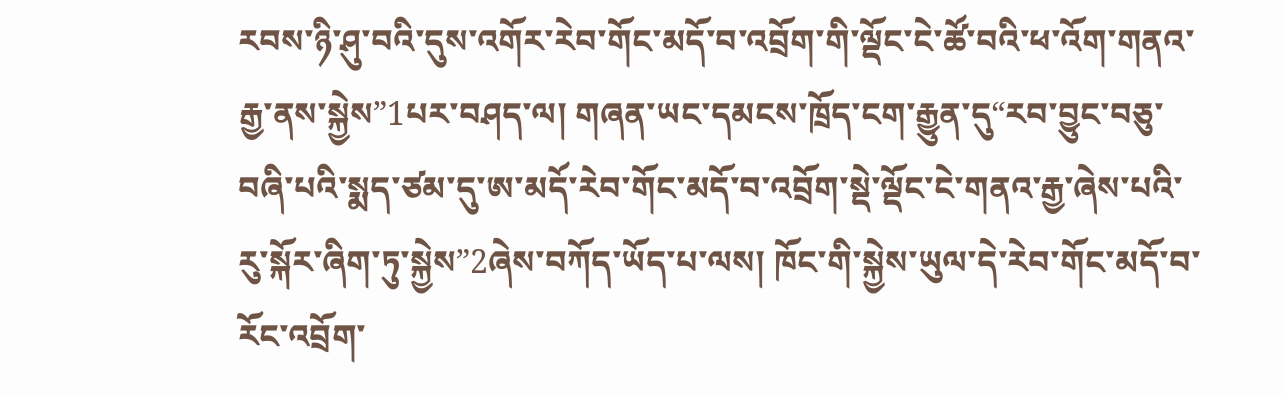རབས་ཉི་ཤུ་བའི་དུས་འགོར་རེབ་གོང་མདོ་བ་འབྲོག་གི་ལྡོང་ངེ་ཚོ་བའི་ཕ་འོག་གནའ་རྒྱ་ནས་སྐྱེས”1པར་བཤད་ལ། གཞན་ཡང་དམངས་ཁྲོད་ངག་རྒྱུན་དུ“རབ་བྱུང་བཅུ་བཞི་པའི་སྨད་ཙམ་དུ་ཨ་མདོ་རེབ་གོང་མདོ་བ་འབྲོག་སྡེ་ལྡོང་ངེ་གནའ་རྒྱ་ཞེས་པའི་རུ་སྐོར་ཞིག་ཏུ་སྐྱེས”2ཞེས་བཀོད་ཡོད་པ་ལས། ཁོང་གི་སྐྱེས་ཡུལ་དེ་རེབ་གོང་མདོ་བ་རོང་འབྲོག་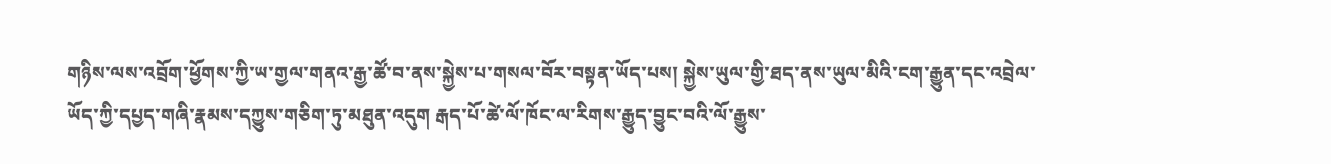གཉིས་ལས་འབྲོག་ཕྱོགས་ཀྱི་ཡ་གྱལ་གནའ་རྒྱ་ཚོ་བ་ནས་སྐྱེས་པ་གསལ་བོར་བསྟན་ཡོད་པས། སྐྱེས་ཡུལ་གྱི་ཐད་ནས་ཡུལ་མིའི་ངག་རྒྱུན་དང་འབྲེལ་ཡོད་ཀྱི་དཔྱད་གཞི་རྣམས་དཀྱུས་གཅིག་ཏུ་མཐུན་འདུག རྒད་པོ་ཚེ་ལོ་ཁོང་ལ་རིགས་རྒྱུད་བྱུང་བའི་ལོ་རྒྱུས་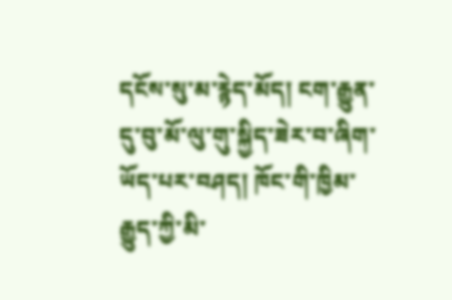དངོས་སུ་མ་རྙེད་མོད། ངག་རྒྱུན་དུ་བུ་མོ་ལུ་གུ་སྐྱིད་ཟེར་བ་ཞིག་ཡོད་པར་བཤད། ཁོང་གི་ཁྱིམ་རྒྱུད་ཀྱི་མི་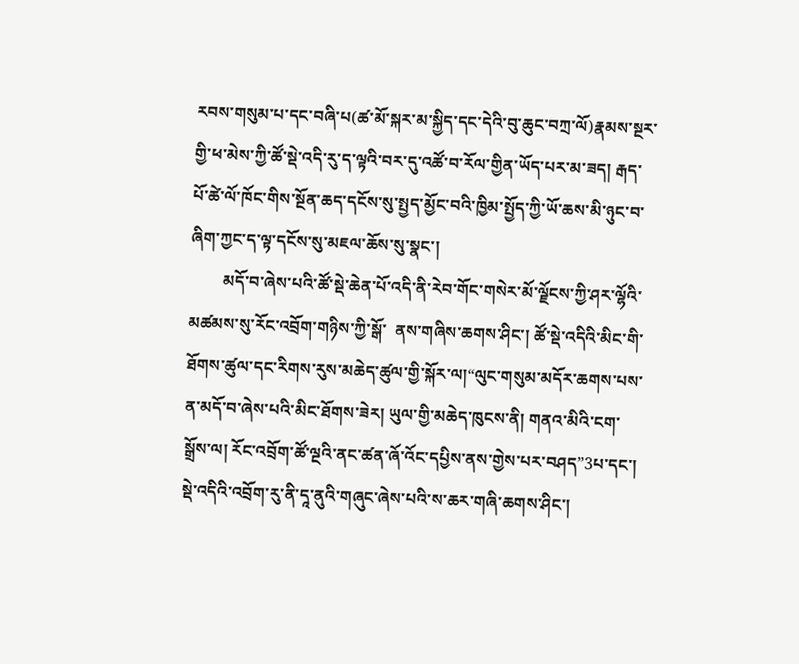རབས་གསུམ་པ་དང་བཞི་པ(ཚ་མོ་སྐར་མ་སྐྱིད་དང་དེའི་བུ་ཆུང་བཀྲ་ལོ)རྣམས་སྔར་གྱི་ཕ་མེས་ཀྱི་ཚོ་སྡེ་འདི་རུ་ད་ལྟའི་བར་དུ་འཚོ་བ་རོལ་གྱིན་ཡོད་པར་མ་ཟད། རྒད་པོ་ཚེ་ལོ་ཁོང་གིས་སྔོན་ཆད་དངོས་སུ་སྤྱད་མྱོང་བའི་ཁྱིམ་སྤྱོད་ཀྱི་ཡོ་ཆས་མི་ཉུང་བ་ཞིག་ཀྱང་ད་ལྟ་དངོས་སུ་མཇལ་ཆོས་སུ་སྣང་།
        མདོ་བ་ཞེས་པའི་ཚོ་སྡེ་ཆེན་པོ་འདི་ནི་རེབ་གོང་གསེར་མོ་ལྗོངས་ཀྱི་ཤར་ལྷོའི་མཚམས་སུ་རོང་འབྲོག་གཉིས་ཀྱི་སྒོ་  ནས་གཞིས་ཆགས་ཤིང་། ཚོ་སྡེ་འདིའི་མིང་གི་ཐོགས་ཚུལ་དང་རིགས་རུས་མཆེད་ཚུལ་གྱི་སྐོར་ལ།“ལུང་གསུམ་མདོར་ཆགས་པས་ན་མདོ་བ་ཞེས་པའི་མིང་ཐོགས་ཟེར། ཡུལ་གྱི་མཆེད་ཁུངས་ནི། གནའ་མིའི་ངག་སྒྲོས་ལ། རོང་འབྲོག་ཚོ་ལྔའི་ནང་ཚན་ཞོ་འོང་དཔྱིས་ནས་གྱེས་པར་བཤད”3པ་དང་། སྡེ་འདིའི་འབྲོག་རུ་ནི་དཱ་ནུའི་གཞུང་ཞེས་པའི་ས་ཆར་གཞི་ཆགས་ཤིང་།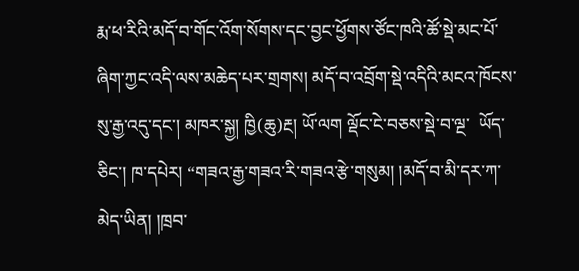རྨ་ཕ་རིའི་མདོ་བ་གོང་འོག་སོགས་དང་བྱང་ཕྱོགས་ཙོང་ཁའི་ཚོ་སྡེ་མང་པོ་ཞིག་ཀྱང་འདི་ལས་མཆེད་པར་གྲགས། མདོ་བ་འབྲོག་སྡེ་འདིའི་མངའ་ཁོངས་སུ་རྒྱ་འདུ་དང་། མཁར་སྐྱ། ཁྱི(ཆུ)རྔ། ཡོ་ལག ལྡོང་ངེ་བཅས་སྡེ་བ་ལྔ་  ཡོད་ཅིང་། ཁ་དཔེར། “གཟའ་རྒྱ་གཟའ་རི་གཟའ་རྩེ་གསུམ། །མདོ་བ་མི་དར་ཀ་མེད་ཡིན། །ཁྲབ་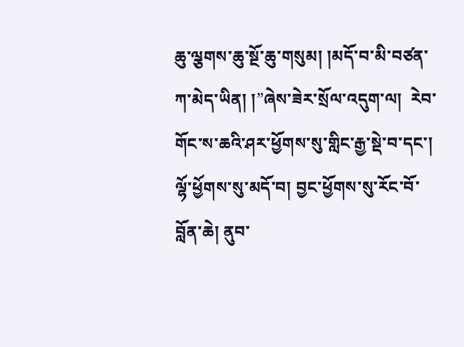ཆུ་ལྕགས་ཆུ་སྔོ་ཆུ་གསུམ། །མདོ་བ་མི་བཙན་ཀ་མེད་ཡིན། །”ཞེས་ཟེར་སྲོལ་འདུག་ལ།  རེབ་གོང་ས་ཆའི་ཤར་ཕྱོགས་སུ་གླིང་རྒྱ་སྡེ་བ་དང་། ལྷོ་ཕྱོགས་སུ་མདོ་བ། བྱང་ཕྱོགས་སུ་རོང་བོ་བློན་ཆེ། ནུབ་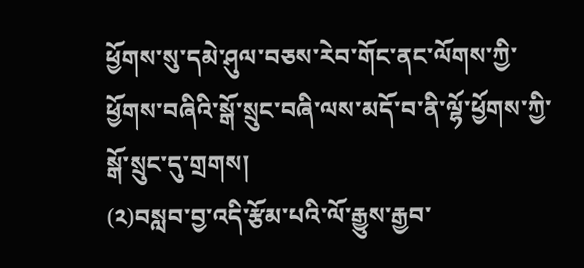ཕྱོགས་སུ་དམེ་ཤུལ་བཅས་རེབ་གོང་ནང་ལོགས་ཀྱི་ཕྱོགས་བཞིའི་སྒོ་སྲུང་བཞི་ལས་མདོ་བ་ནི་ལྷོ་ཕྱོགས་ཀྱི་སྒོ་སྲུང་དུ་གྲགས།
(༢)བསླབ་བྱ་འདི་རྩོམ་པའི་ལོ་རྒྱུས་རྒྱབ་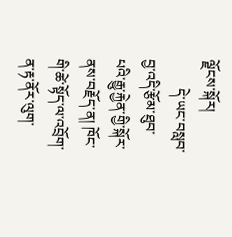ལྗོངས་སྐོར།
        དེ་ཡང་བསླབ་བྱ་འདི་རྩོམ་ཐུབ་པའི་རྒྱུ་རྐྱེན་གྱི་སྐོར་ནས་བརྗོད་ན། ཁོང་གི་ཚེ་སྟོད་ལ་འབྲོག་ན་རྟ་ནོར་ལུག་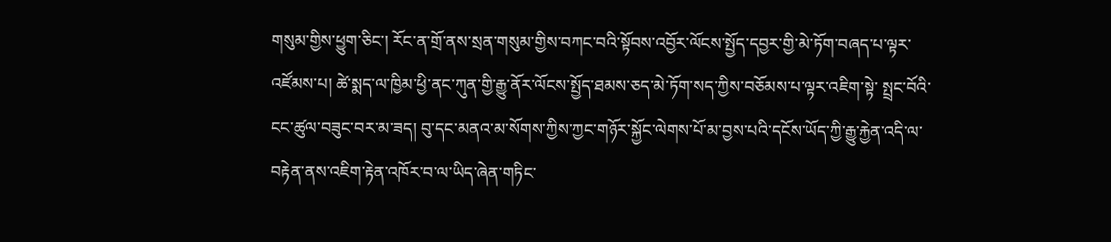གསུམ་གྱིས་ཕྱུག་ཅིང་། རོང་ན་གྲོ་ནས་སྲན་གསུམ་གྱིས་བཀང་བའི་སྟོབས་འབྱོར་ལོངས་སྤྱོད་དབྱར་གྱི་མེ་ཏོག་བཞད་པ་ལྟར་འཛོམས་པ། ཚེ་སྨད་ལ་ཁྱིམ་ཕྱི་ནང་ཀུན་གྱི་རྒྱུ་ནོར་ལོངས་སྤྱོད་ཐམས་ཅད་མེ་ཏོག་སད་ཀྱིས་བཅོམས་པ་ལྟར་འཇིག་སྟེ་ སྤྲང་བོའི་ངང་ཚུལ་བཟུང་བར་མ་ཟད། བུ་དང་མནའ་མ་སོགས་ཀྱིས་ཀྱང་གཉོར་སྐྱོང་ལེགས་པོ་མ་བྱས་པའི་དངོས་ཡོད་ཀྱི་རྒྱུ་རྐྱེན་འདི་ལ་བརྟེན་ནས་འཇིག་རྟེན་འཁོར་བ་ལ་ཡིད་ཞེན་གཏིང་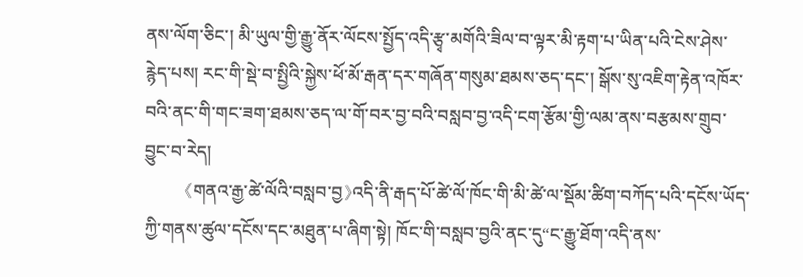ནས་ལོག་ཅིང་། མི་ཡུལ་གྱི་རྒྱུ་ནོར་ལོངས་སྤྱོད་འདི་རྩྭ་མགོའི་ཟིལ་བ་ལྟར་མི་རྟག་པ་ཡིན་པའི་ངེས་ཤེས་རྙེད་པས། རང་གི་སྡེ་བ་སྤྱིའི་སྐྱེས་ཕོ་མོ་རྒན་དར་གཞོན་གསུམ་ཐམས་ཅད་དང་། སྒོས་སུ་འཇིག་རྟེན་འཁོར་བའི་ནང་གི་གང་ཟག་ཐམས་ཅད་ལ་གོ་བར་བྱ་བའི་བསླབ་བྱ་འདི་ངག་རྩོམ་གྱི་ལམ་ནས་བརྩམས་གྲུབ་བྱུང་བ་རེད།
        《གནའ་རྒྱ་ཚེ་ལོའི་བསླབ་བྱ》འདི་ནི་རྒད་པོ་ཚེ་ལོ་ཁོང་གི་མི་ཚེ་ལ་སྡོམ་ཚིག་བཀོད་པའི་དངོས་ཡོད་ཀྱི་གནས་ཚུལ་དངོས་དང་མཐུན་པ་ཞིག་སྟེ། ཁོང་གི་བསླབ་བྱའི་ནང་དུ“ང་རྒྱུ་ཐོག་འདི་ནས་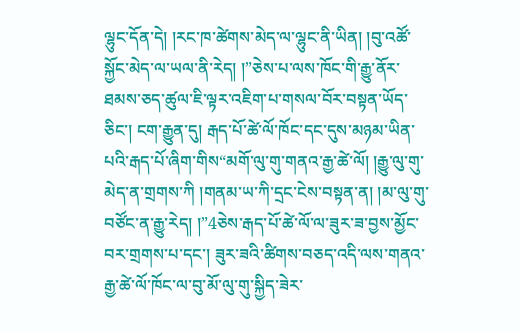ལྷུང་དོན་དེ། །རང་ཁ་ཚེགས་མེད་ལ་ལྷུང་ནི་ཡིན། །བུ་འཚོ་སྐྱོང་མེད་ལ་ཡལ་ནི་རེད། །”ཅེས་པ་ལས་ཁོང་གི་རྒྱུ་ནོར་ཐམས་ཅད་ཚུལ་ཇི་ལྟར་འཇིག་པ་གསལ་བོར་བསྟན་ཡོད་ཅིང་། ངག་རྒྱུན་དུ། རྒད་པོ་ཚེ་ལོ་ཁོང་དང་དུས་མཉམ་ཡིན་པའི་རྒད་པོ་ཞིག་གིས“མགོ་ལུ་གུ་གནའ་རྒྱ་ཚེ་ལོ། །རྒྱུ་ལུ་གུ་མེད་ན་གྲགས་ཀི །གནམ་ཡ་ཀི་དྲང་ངེས་བསྟན་ན། །མ་ལུ་གུ་བཙོང་ན་རྒྱུ་རེད། །”4ཅེས་རྒད་པོ་ཚེ་ལོ་ལ་ཟུར་ཟ་བྱས་མྱོང་བར་གྲགས་པ་དང་། ཟུར་ཟའི་ཚིགས་བཅད་འདི་ལས་གནའ་རྒྱ་ཚེ་ལོ་ཁོང་ལ་བུ་མོ་ལུ་གུ་སྐྱིད་ཟེར་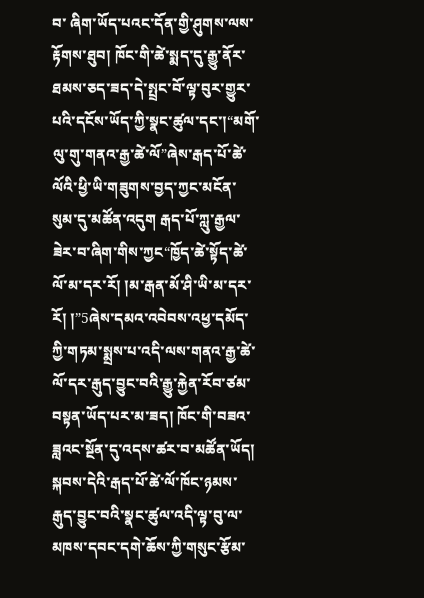བ་ ཞིག་ཡོད་པའང་དོན་གྱི་ཤུགས་ལས་རྟོགས་ཐུབ། ཁོང་གི་ཚེ་སྨད་དུ་རྒྱུ་ནོར་ཐམས་ཅད་ཟད་དེ་སྤྲང་བོ་ལྟ་བུར་གྱུར་པའི་དངོས་ཡོད་ཀྱི་སྣང་ཚུལ་དང་།“མགོ་ལུ་གུ་གནའ་རྒྱ་ཚེ་ལོ”ཞེས་རྒད་པོ་ཚེ་ལོའི་ཕྱི་ཡི་གཟུགས་བྱད་ཀྱང་མངོན་སུམ་དུ་མཚོན་འདུག རྒད་པོ་ཀླུ་རྒྱལ་ཟེར་བ་ཞིག་གིས་ཀྱང“ཁྱོད་ཚེ་སྟོད་ཚེ་ལོ་མ་དར་རོ། །མ་རྒན་མོ་ཤི་ཡི་མ་དར་རོ། །”5ཞེས་དམའ་འབེབས་འཕྱ་དམོད་ཀྱི་གཏམ་སྨྲས་པ་འདི་ལས་གནའ་རྒྱ་ཚེ་ལོ་དར་རྒུད་བྱུང་བའི་རྒྱུ་རྐྱེན་རོབ་ཙམ་བསྟན་ཡོད་པར་མ་ཟད། ཁོང་གི་བཟའ་ཟླའང་སྔོན་དུ་འདས་ཚར་བ་མཚོན་ཡོད། སྐབས་དེའི་རྒད་པོ་ཚེ་ལོ་ཁོང་ཉམས་རྒུད་བྱུང་བའི་སྣང་ཚུལ་འདི་ལྟ་བུ་ལ་མཁས་དབང་དགེ་ཆོས་ཀྱི་གསུང་རྩོམ་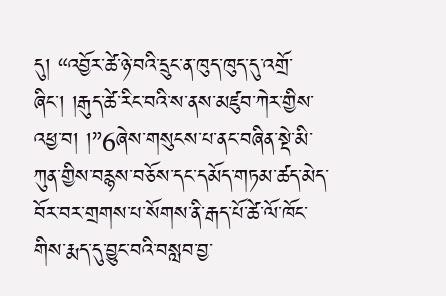དུ། “འབྱོར་ཚེ་ཉེ་བའི་དྲུང་ན་ཁུད་ཁུད་དུ་འགྲོ་ཞིང་། །རྒུད་ཚེ་རིང་བའི་ས་ནས་མཛུབ་ཀེར་གྱིས་འཕྱ་བ། །”6ཞེས་གསུངས་པ་ནང་བཞིན་སྡེ་མི་ཀུན་གྱིས་བརྙས་བཅོས་དང་དམོད་གཏམ་ཚད་མེད་བོར་བར་གྲགས་པ་སོགས་ནི་རྒད་པོ་ཚེ་ལོ་ཁོང་གིས་རྨད་དུ་བྱུང་བའི་བསླབ་བྱ་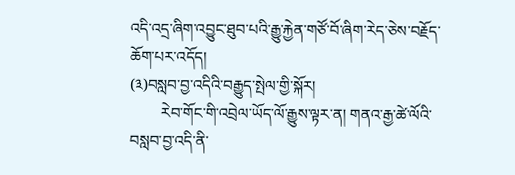འདི་འདྲ་ཞིག་འབྱུང་ཐུབ་པའི་རྒྱུ་རྐྱེན་གཙོ་བོ་ཞིག་རེད་ཅེས་བརྗོད་ཆོག་པར་འདོད།
(༣)བསླབ་བྱ་འདིའི་བརྒྱུད་སྤེལ་གྱི་སྐོར།
        རེབ་གོང་གི་འབྲེལ་ཡོད་ལོ་རྒྱུས་ལྟར་ན། གནའ་རྒྱ་ཚེ་ལོའི་བསླབ་བྱ་འདི་ནི་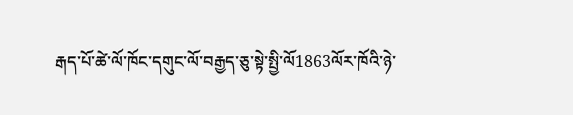རྒད་པོ་ཚེ་ལོ་ཁོང་དགུང་ལོ་བརྒྱད་ཅུ་སྟེ་སྤྱི་ལོ1863ལོར་ཁོའི་ཉེ་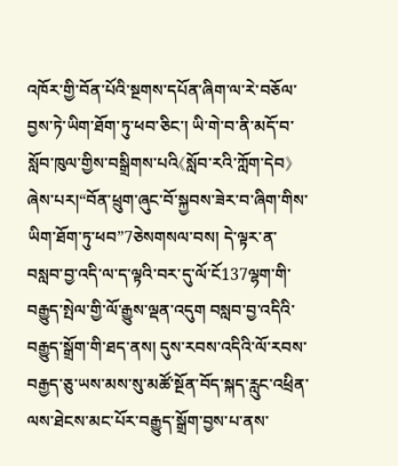འཁོར་གྱི་བོན་པོའི་སྔགས་དཔོན་ཞིག་ལ་རེ་བཅོལ་བྱས་ཏེ་ཡིག་ཐོག་ཏུ་ཕབ་ཅིང་། ཡི་གེ་བ་ནི་མདོ་བ་སློབ་ཁུལ་གྱིས་བསྒྲིགས་པའི《སློབ་རའི་ཀློག་དེབ》ཞེས་པར།“བོན་ཕྲུག་ཞུང་བོ་སྐྱབས་ཟེར་བ་ཞིག་གིས་ཡིག་ཐོག་ཏུ་ཕབ”7ཅེསགསལ་བས། དེ་ལྟར་ན་བསླབ་བྱ་འདི་ལ་ད་ལྟའི་བར་དུ་ལོ་ངོ137ལྷག་གི་བརྒྱུད་སྤེལ་གྱི་ལོ་རྒྱུས་ལྡན་འདུག བསླབ་བྱ་འདིའི་བརྒྱུད་སྒྲོག་གི་ཐད་ནས། དུས་རབས་འདིའི་ལོ་རབས་བརྒྱད་ཅུ་ཡས་མས་སུ་མཚོ་སྔོན་བོད་སྐད་རླུང་འཕྲིན་ལས་ཐེངས་མང་པོར་བརྒྱུད་སྒྲོག་བྱས་པ་ནས་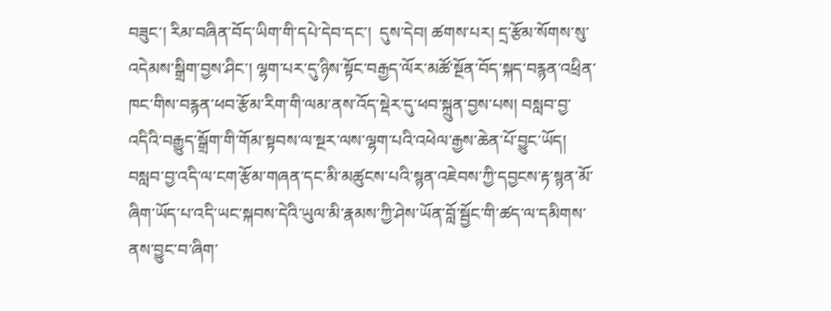བཟུང་། རིམ་བཞིན་བོད་ཡིག་གི་དཔེ་དེབ་དང་།  དུས་དེབ། ཚགས་པར། དྲ་རྩོམ་སོགས་སུ་འདེམས་སྒྲིག་བྱས་ཤིང་། ལྷག་པར་དུ་ཉིས་སྟོང་བརྒྱད་ལོར་མཚོ་སྔོན་བོད་སྐད་བརྙན་འཕྲིན་ཁང་གིས་བརྙན་ཕབ་རྩོམ་རིག་གི་ལམ་ནས་འོད་སྡེར་དུ་ཕབ་སྐྲུན་བྱས་པས། བསླབ་བྱ་འདིའི་བརྒྱུད་སྒྲོག་གི་གོམ་སྟབས་ལ་སྔར་ལས་ལྷག་པའི་འཕེལ་རྒྱས་ཆེན་པོ་བྱུང་ཡོད།
བསླབ་བྱ་འདི་ལ་ངག་རྩོམ་གཞན་དང་མི་མཚུངས་པའི་སྙན་འཇེབས་ཀྱི་དབྱངས་རྟ་སྙན་མོ་ཞིག་ཡོད་པ་འདི་ཡང་སྐབས་དེའི་ཡུལ་མི་རྣམས་ཀྱི་ཤེས་ཡོན་བློ་སྦྱོང་གི་ཚད་ལ་དམིགས་ནས་བྱུང་བ་ཞིག་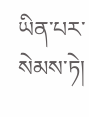ཡིན་པར་སེམས་ཏེ།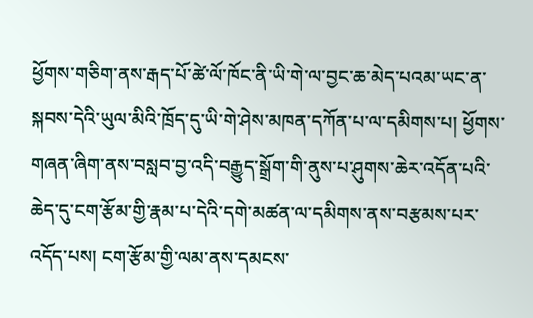ཕྱོགས་གཅིག་ནས་རྒད་པོ་ཚེ་ལོ་ཁོང་ནི་ཡི་གེ་ལ་བྱང་ཆ་མེད་པའམ་ཡང་ན་སྐབས་དེའི་ཡུལ་མིའི་ཁྲོད་དུ་ཡི་གེ་ཤེས་མཁན་དཀོན་པ་ལ་དམིགས་པ། ཕྱོགས་གཞན་ཞིག་ནས་བསླབ་བྱ་འདི་བརྒྱུད་སྒྲོག་གི་ནུས་པ་ཤུགས་ཆེར་འདོན་པའི་ཆེད་དུ་ངག་རྩོམ་གྱི་རྣམ་པ་དེའི་དགེ་མཚན་ལ་དམིགས་ནས་བརྩམས་པར་འདོད་པས། ངག་རྩོམ་གྱི་ལམ་ནས་དམངས་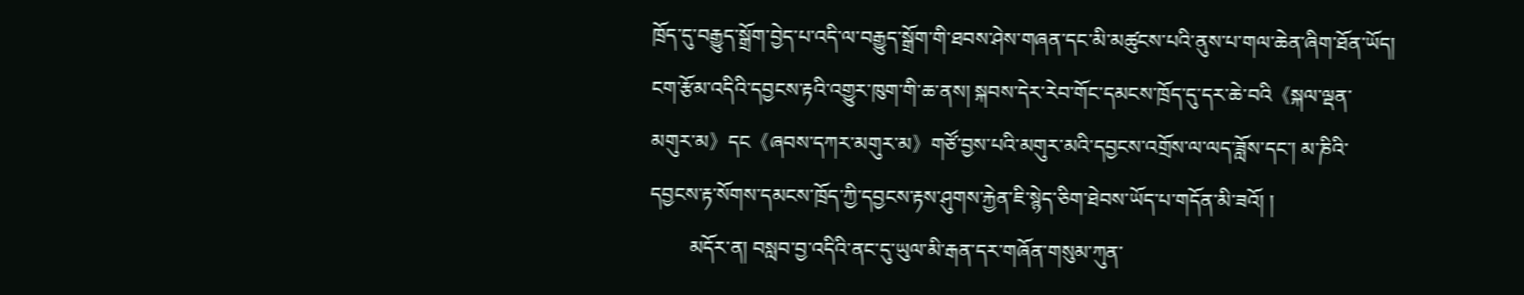ཁྲོད་དུ་བརྒྱུད་སྒྲོག་བྱེད་པ་འདི་ལ་བརྒྱུད་སྒྲོག་གི་ཐབས་ཤེས་གཞན་དང་མི་མཚུངས་པའི་ནུས་པ་གལ་ཆེན་ཞིག་ཐོན་ཡོད། ངག་རྩོམ་འདིའི་དབྱངས་རྟའི་འགྱུར་ཁུག་གི་ཆ་ནས། སྐབས་དེར་རེབ་གོང་དམངས་ཁྲོད་དུ་དར་ཆེ་བའི《སྐལ་ལྡན་མགུར་མ》དང《ཞབས་དཀར་མགུར་མ》གཙོ་བྱས་པའི་མགུར་མའི་དབྱངས་འགྲོས་ལ་ལད་ཟློས་དང་། མ་ཎིའི་དབྱངས་རྟ་སོགས་དམངས་ཁྲོད་ཀྱི་དབྱངས་རྟས་ཤུགས་རྐྱེན་ཇི་སྙེད་ཅིག་ཐེབས་ཡོད་པ་གདོན་མི་ཟའོ། །
        མདོར་ན། བསླབ་བྱ་འདིའི་ནང་དུ་ཡུལ་མི་རྒན་དར་གཞོན་གསུམ་ཀུན་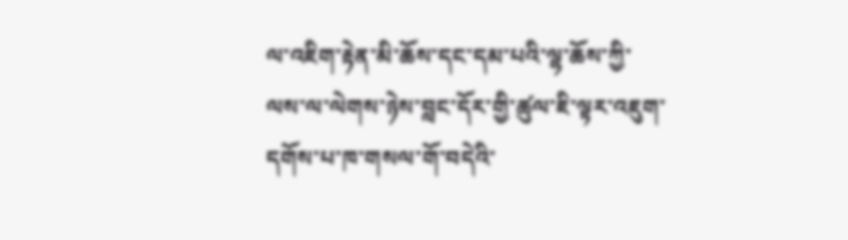ལ་འཇིག་རྟེན་མི་ཆོས་དང་དམ་པའི་ལྷ་ཆོས་ཀྱི་ལས་ལ་ལེགས་ཉེས་བླང་དོར་གྱི་ཚུལ་ཇི་ལྟར་འཇུག་དགོས་པ་ཁ་གསལ་གོ་བདེའི་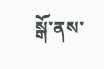སྒོ་ནས་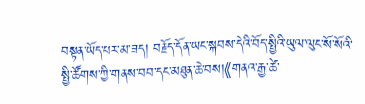བསྟན་ཡོད་པར་མ་ཟད། བརྗོད་དོན་ཡང་སྐབས་དེའི་བོད་སྤྱིའི་ཡུལ་ལུང་སོ་སོའི་སྤྱི་ཚོགས་ཀྱི་གནས་བབ་དང་མཐུན་ཆེ་བས།《གནའ་རྒྱ་ཚེ་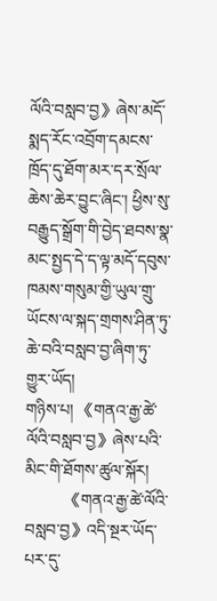ལོའི་བསླབ་བྱ》ཞེས་མདོ་སྨད་རོང་འབྲོག་དམངས་ཁྲོད་དུ་ཐོག་མར་དར་སྲོལ་ཆེས་ཆེར་བྱུང་ཞིང་། ཕྱིས་སུ་བརྒྱུད་སྒྲོག་གི་བྱེད་ཐབས་སྣ་མང་སྤྱད་དེ་ད་ལྟ་མདོ་དབུས་ཁམས་གསུམ་གྱི་ཡུལ་གྲུ་ཡོངས་ལ་སྐད་གྲགས་ཤིན་ཏུ་ཆེ་བའི་བསླབ་བྱ་ཞིག་ཏུ་གྱུར་ཡོད།
གཉིས་པ། 《གནའ་རྒྱ་ཚེ་ལོའི་བསླབ་བྱ》ཞེས་པའི་མིང་གི་ཐོགས་ཚུལ་སྐོར།
        《གནའ་རྒྱ་ཚེ་ལོའི་བསླབ་བྱ》འདི་སྔར་ཡོད་པར་དུ་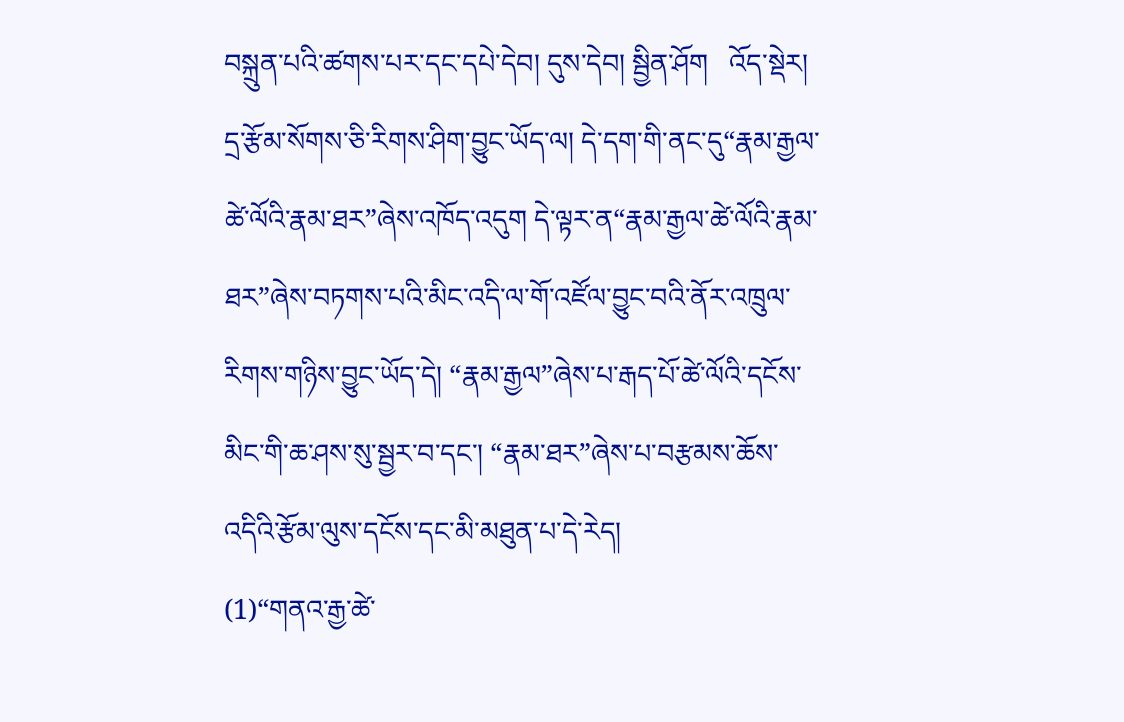བསྐྲུན་པའི་ཚགས་པར་དང་དཔེ་དེབ། དུས་དེབ། སྦྱིན་ཤོག   འོད་སྡེར། དྲ་རྩོམ་སོགས་ཅི་རིགས་ཤིག་བྱུང་ཡོད་ལ། དེ་དག་གི་ནང་དུ“རྣམ་རྒྱལ་ཚེ་ལོའི་རྣམ་ཐར”ཞེས་འཁོད་འདུག དེ་ལྟར་ན“རྣམ་རྒྱལ་ཚེ་ལོའི་རྣམ་ཐར”ཞེས་བཏགས་པའི་མིང་འདི་ལ་གོ་འཛོལ་བྱུང་བའི་ནོར་འཁྲུལ་རིགས་གཉིས་བྱུང་ཡོད་དེ། “རྣམ་རྒྱལ”ཞེས་པ་རྒད་པོ་ཚེ་ལོའི་དངོས་མིང་གི་ཆ་ཤས་སུ་སྦྱར་བ་དང་། “རྣམ་ཐར”ཞེས་པ་བརྩམས་ཆོས་འདིའི་རྩོམ་ལུས་དངོས་དང་མི་མཐུན་པ་དེ་རེད།
(1)“གནའ་རྒྱ་ཚེ་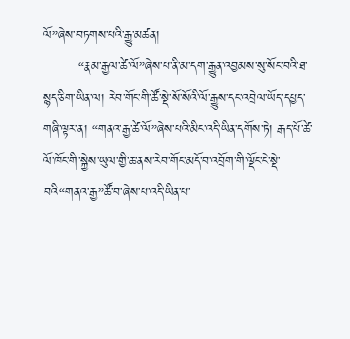ལོ”ཞེས་བཏགས་པའི་རྒྱུ་མཚན།
        “རྣམ་རྒྱལ་ཚེ་ལོ”ཞེས་པ་ནི་མ་དག་རྒྱུན་འབྱམས་སུ་སོང་བའི་ཐ་སྙད་ཅིག་ཡིན་ལ། རེབ་གོང་གི་ཚོ་སྡེ་སོ་སོའི་ལོ་རྒྱུས་དང་འབྲེལ་ཡོད་དཔྱད་གཞི་ལྟར་ན། “གནའ་རྒྱ་ཚེ་ལོ”ཞེས་པའི་མིང་འདི་ཡིན་དགོས་ཏེ། རྒད་པོ་ཚེ་ལོ་ཁོང་གི་སྐྱེས་ཡུལ་གྱི་ཆ་ནས་རེབ་གོང་མདོ་བ་འབྲོག་གི་ལྡོང་ངེ་སྡེ་བའི“གནའ་རྒྱ”ཚོ་བ་ཞེས་པ་འདི་ཡིན་པ་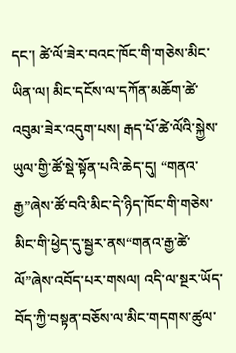དང་། ཚེ་ལོ་ཟེར་བའང་ཁོང་གི་གཅེས་མིང་ཡིན་ལ། མིང་དངོས་ལ་དཀོན་མཆོག་ཚེ་འབུམ་ཟེར་འདུག་པས། རྒད་པོ་ཚེ་ལོའི་སྐྱེས་ཡུལ་གྱི་ཚོ་སྡེ་སྟོན་པའི་ཆེད་དུ། “གནའ་རྒྱ”ཞེས་ཚོ་བའི་མིང་དེ་ཉིད་ཁོང་གི་གཅེས་མིང་གི་ཕྱེད་དུ་སྦྱར་ནས“གནའ་རྒྱ་ཚེ་ལོ”ཞེས་འབོད་པར་གསལ། འདི་ལ་སྔར་ཡོད་བོད་ཀྱི་བསྟན་བཅོས་ལ་མིང་གདགས་ཚུལ་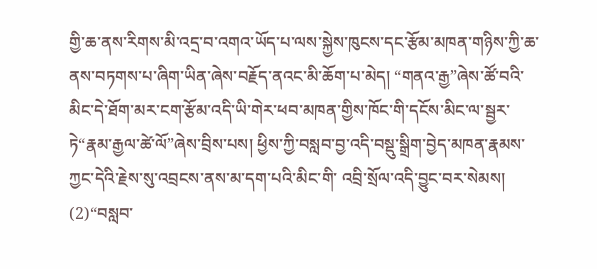གྱི་ཆ་ནས་རིགས་མི་འདྲ་བ་འགའ་ཡོད་པ་ལས་སྐྱེས་ཁུངས་དང་རྩོམ་མཁན་གཉིས་ཀྱི་ཆ་ནས་བཏགས་པ་ཞིག་ཡིན་ཞེས་བརྗོད་ནའང་མི་ཆོག་པ་མེད། “གནའ་རྒྱ”ཞེས་ཚོ་བའི་མིང་དེ་ཐོག་མར་ངག་རྩོམ་འདི་ཡི་གེར་ཕབ་མཁན་གྱིས་ཁོང་གི་དངོས་མིང་ལ་སྦྱར་ཏེ“རྣམ་རྒྱལ་ཚེ་ལོ”ཞེས་བྲིས་པས། ཕྱིས་ཀྱི་བསླབ་བྱ་འདི་བསྡུ་སྒྲིག་བྱེད་མཁན་རྣམས་ཀྱང་དེའི་རྗེས་སུ་འབྲངས་ནས་མ་དག་པའི་མིང་གི་ འབྲི་སྲོལ་འདི་བྱུང་བར་སེམས།
(2)“བསླབ་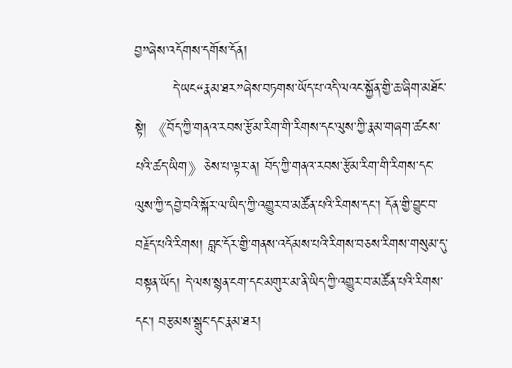བྱ”ཞེས་འདོགས་དགོས་དོན།
        དེ་ཡང“རྣམ་ཐར”ཞེས་བཏགས་ཡོད་པ་འདི་ལའང་སྐྱོན་གྱི་ཆ་ཞིག་མཐོང་སྟེ། 《བོད་ཀྱི་གནའ་རབས་རྩོམ་རིག་གི་རིགས་དང་ལུས་ཀྱི་རྣམ་གཞག་ཚངས་པའི་ཚད་ཡིག》ཅེས་པ་ལྟར་ན། བོད་ཀྱི་གནའ་རབས་རྩོམ་རིག་གི་རིགས་དང་ལུས་ཀྱི་དབྱེ་བའི་སྐོར་ལ་ཡིད་ཀྱི་འགྱུར་བ་མཚོན་པའི་རིགས་དང་། དོན་གྱི་བྱུང་བ་བརྗོད་པའི་རིགས། བླང་དོར་གྱི་གནས་འདོམས་པའི་རིགས་བཅས་རིགས་གསུམ་དུ་བསྟན་ཡོད། དེ་ལས་སྙན་ངག་དང་མགུར་མ་ནི་ཡིད་ཀྱི་འགྱུར་བ་མཚོན་པའི་རིགས་དང་། བརྩམས་སྒྲུང་དང་རྣམ་ཐར།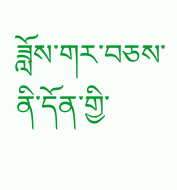ཟློས་གར་བཅས་ནི་དོན་གྱི་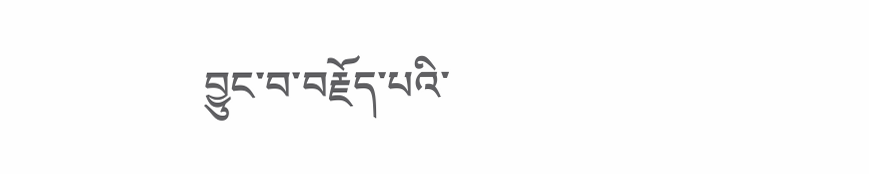བྱུང་བ་བརྗོད་པའི་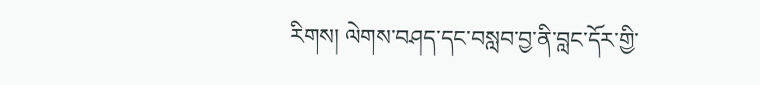རིགས། ལེགས་བཤད་དང་བསླབ་བྱ་ནི་བླང་དོར་གྱི་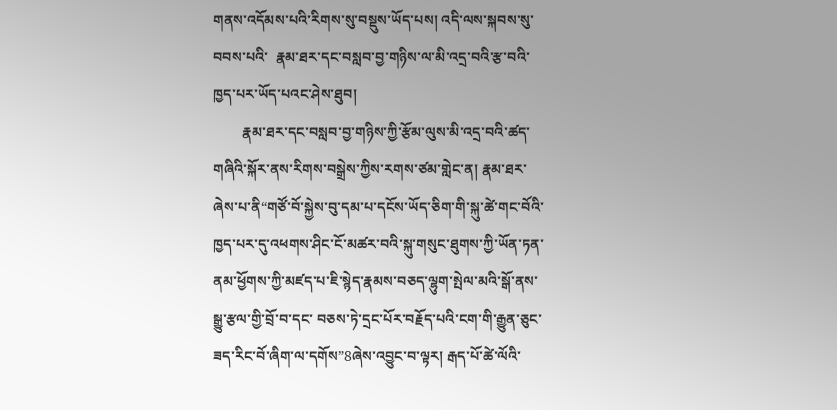གནས་འདོམས་པའི་རིགས་སུ་བསྡུས་ཡོད་པས། འདི་ལས་སྐབས་སུ་བབས་པའི་  རྣམ་ཐར་དང་བསླབ་བྱ་གཉིས་ལ་མི་འདྲ་བའི་རྩ་བའི་ཁྱད་པར་ཡོད་པའང་ཤེས་ཐུབ།
        རྣམ་ཐར་དང་བསླབ་བྱ་གཉིས་ཀྱི་རྩོམ་ལུས་མི་འདྲ་བའི་ཚད་གཞིའི་སྐོར་ནས་རིགས་བསྒྲེས་ཀྱིས་རགས་ཙམ་གླེང་ན། རྣམ་ཐར་ཞེས་པ་ནི“གཙོ་བོ་སྐྱེས་བུ་དམ་པ་དངོས་ཡོད་ཅིག་གི་སྐུ་ཚེ་གང་བོའི་ཁྱད་པར་དུ་འཕགས་ཤིང་ངོ་མཚར་བའི་སྐུ་གསུང་ཐུགས་ཀྱི་ཡོན་ཏན་ནམ་ཕྱོགས་ཀྱི་མཛད་པ་ཇི་སྙེད་རྣམས་བཅད་ལྷུག་སྤེལ་མའི་སྒོ་ནས་སྒྱུ་རྩལ་གྱི་བྲོ་བ་དང་ བཅས་ཏེ་དྲང་པོར་བརྗོད་པའི་ངག་གི་རྒྱུན་ཅུང་ཟད་རིང་བོ་ཞིག་ལ་དགོས”8ཞེས་འབྱུང་བ་ལྟར། རྒད་པོ་ཚེ་ལོའི་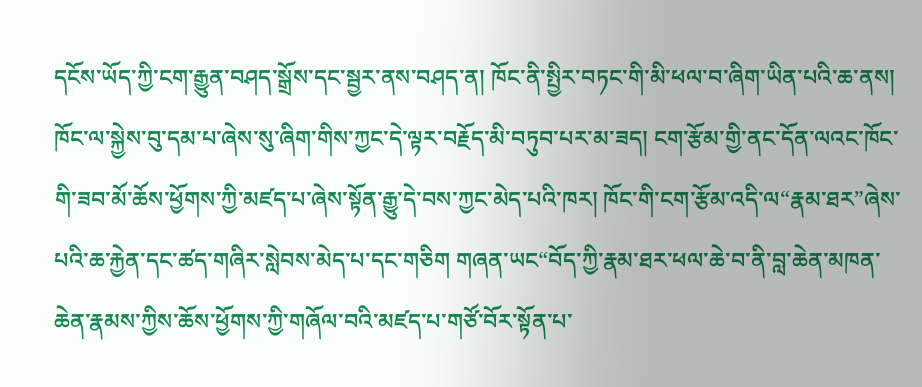དངོས་ཡོད་ཀྱི་ངག་རྒྱུན་བཤད་སྒྲོས་དང་སྦྱར་ནས་བཤད་ན། ཁོང་ནི་སྤྱིར་བཏང་གི་མི་ཕལ་བ་ཞིག་ཡིན་པའི་ཆ་ནས།   ཁོང་ལ་སྐྱེས་བུ་དམ་པ་ཞེས་སུ་ཞིག་གིས་ཀྱང་དེ་ལྟར་བརྗོད་མི་བཏུབ་པར་མ་ཟད། ངག་རྩོམ་གྱི་ནང་དོན་ལའང་ཁོང་  གི་ཟབ་མོ་ཆོས་ཕྱོགས་ཀྱི་མཛད་པ་ཞེས་སྟོན་རྒྱུ་དེ་བས་ཀྱང་མེད་པའི་ཁར། ཁོང་གི་ངག་རྩོམ་འདི་ལ“རྣམ་ཐར”ཞེས་པའི་ཆ་རྐྱེན་དང་ཚད་གཞིར་སླེབས་མེད་པ་དང་གཅིག གཞན་ཡང“བོད་ཀྱི་རྣམ་ཐར་ཕལ་ཆེ་བ་ནི་བླ་ཆེན་མཁན་ཆེན་རྣམས་ཀྱིས་ཆོས་ཕྱོགས་ཀྱི་གཞོལ་བའི་མཛད་པ་གཙོ་བོར་སྟོན་པ་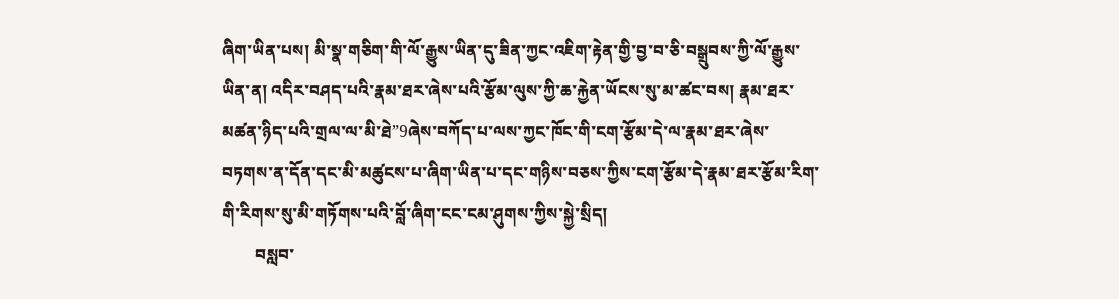ཞིག་ཡིན་པས། མི་སྣ་གཅིག་གི་ལོ་རྒྱུས་ཡིན་དུ་ཟིན་ཀྱང་འཇིག་རྟེན་གྱི་བྱ་བ་ཅི་བསྒྲུབས་ཀྱི་ལོ་རྒྱུས་ཡིན་ན། འདིར་བཤད་པའི་རྣམ་ཐར་ཞེས་པའི་རྩོམ་ལུས་ཀྱི་ཆ་རྐྱེན་ཡོངས་སུ་མ་ཚང་བས། རྣམ་ཐར་མཚན་ཉིད་པའི་གྲལ་ལ་མི་ཐེ”9ཞེས་བཀོད་པ་ལས་ཀྱང་ཁོང་གི་ངག་རྩོམ་དེ་ལ་རྣམ་ཐར་ཞེས་བཏགས་ན་དོན་དང་མི་མཚུངས་པ་ཞིག་ཡིན་པ་དང་གཉིས་བཅས་ཀྱིས་ངག་རྩོམ་དེ་རྣམ་ཐར་རྩོམ་རིག་གི་རིགས་སུ་མི་གཏོགས་པའི་བློ་ཞིག་ངང་ངམ་ཤུགས་ཀྱིས་སྐྱེ་སྲིད།
        བསླབ་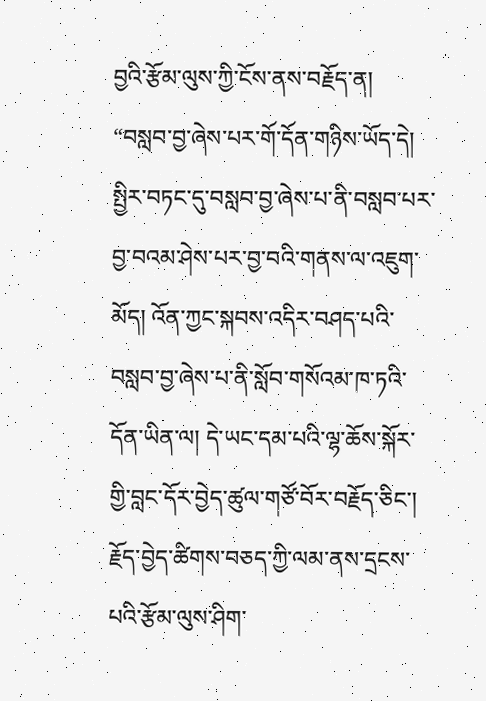བྱའི་རྩོམ་ལུས་ཀྱི་ངོས་ནས་བརྗོད་ན། “བསླབ་བྱ་ཞེས་པར་གོ་དོན་གཉིས་ཡོད་དེ། སྤྱིར་བཏང་དུ་བསླབ་བྱ་ཞེས་པ་ནི་བསླབ་པར་བྱ་བའམ་ཤེས་པར་བྱ་བའི་གནས་ལ་འཇུག་མོད། འོན་ཀྱང་སྐབས་འདིར་བཤད་པའི་བསླབ་བྱ་ཞེས་པ་ནི་སློབ་གསོའམ་ཁ་ཏའི་དོན་ཡིན་ལ། དེ་ཡང་དམ་པའི་ལྷ་ཆོས་སྐོར་གྱི་བླང་དོར་བྱེད་ཚུལ་གཙོ་བོར་བརྗོད་ཅིང་། རྗོད་བྱེད་ཚིགས་བཅད་ཀྱི་ལམ་ནས་དྲངས་པའི་རྩོམ་ལུས་ཤིག་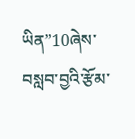ཡིན”10ཞེས་བསླབ་བྱའི་རྩོམ་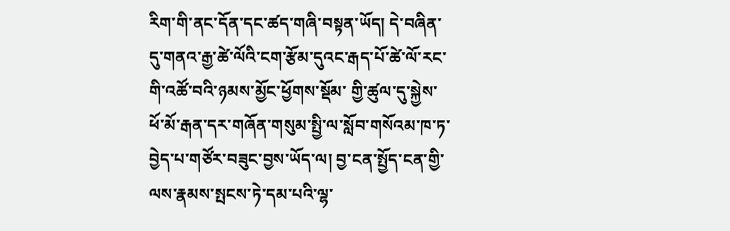རིག་གི་ནང་དོན་དང་ཚད་གཞི་བསྟན་ཡོད། དེ་བཞིན་དུ་གནའ་རྒྱ་ཚེ་ལོའི་ངག་རྩོམ་དུའང་རྒད་པོ་ཚེ་ལོ་རང་གི་འཚོ་བའི་ཉམས་མྱོང་ཕྱོགས་སྡོམ་ གྱི་ཚུལ་དུ་སྐྱེས་ཕོ་མོ་རྒན་དར་གཞོན་གསུམ་སྤྱི་ལ་སློབ་གསོའམ་ཁ་ཏ་བྱེད་པ་གཙོར་བཟུང་བྱས་ཡོད་ལ། བྱ་ངན་སྤྱོད་ངན་གྱི་ལས་རྣམས་སྤངས་ཏེ་དམ་པའི་ལྷ་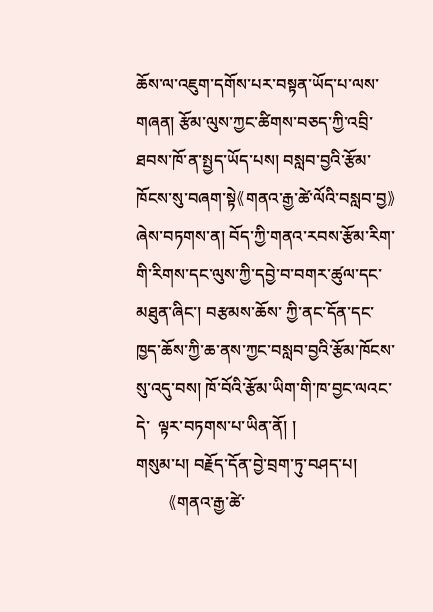ཆོས་ལ་འཇུག་དགོས་པར་བསྟན་ཡོད་པ་ལས་གཞན། རྩོམ་ལུས་ཀྱང་ཚིགས་བཅད་ཀྱི་འབྲི་ཐབས་ཁོ་ན་སྤྱད་ཡོད་པས། བསླབ་བྱའི་རྩོམ་ཁོངས་སུ་བཞག་སྟེ《གནའ་རྒྱ་ཚེ་ལོའི་བསླབ་བྱ》ཞེས་བཏགས་ན། བོད་ཀྱི་གནའ་རབས་རྩོམ་རིག་གི་རིགས་དང་ལུས་ཀྱི་དབྱེ་བ་བགར་ཚུལ་དང་མཐུན་ཞིང་། བརྩམས་ཆོས་ ཀྱི་ནང་དོན་དང་ཁྱད་ཆོས་ཀྱི་ཆ་ནས་ཀྱང་བསླབ་བྱའི་རྩོམ་ཁོངས་སུ་འདུ་བས། ཁོ་བོའི་རྩོམ་ཡིག་གི་ཁ་བྱང་ལའང་དེ་  ལྟར་བཏགས་པ་ཡིན་ནོ། །
གསུམ་པ། བརྗོད་དོན་བྱེ་བྲག་ཏུ་བཤད་པ།
        《གནའ་རྒྱ་ཚེ་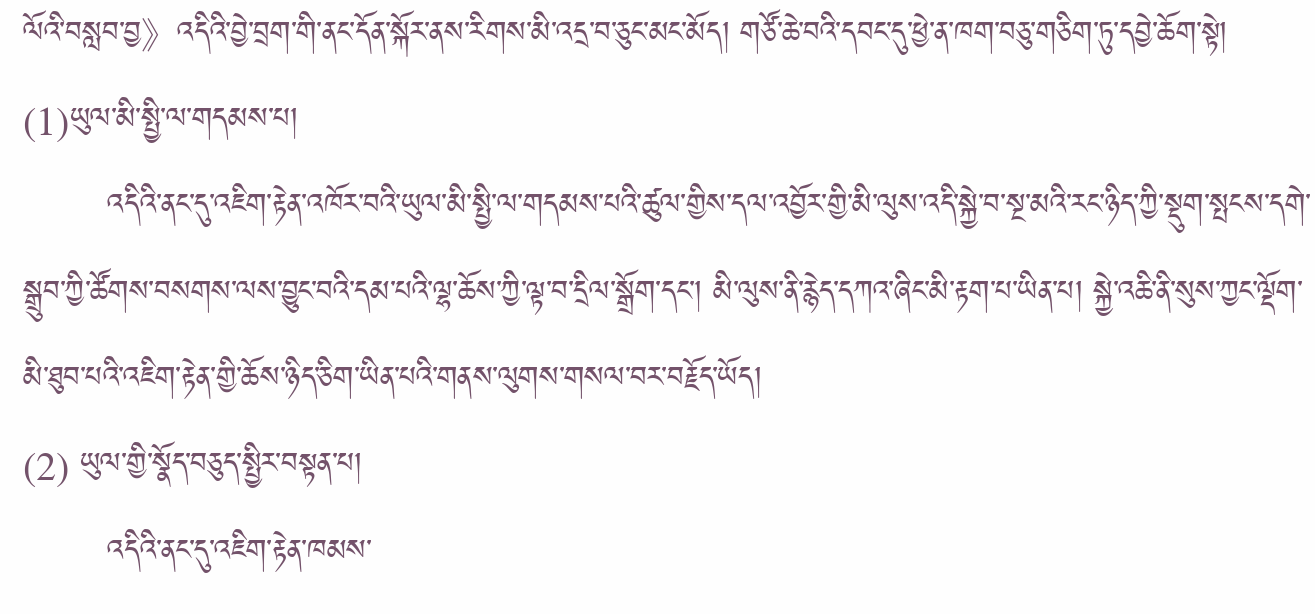ལོའི་བསླབ་བྱ》འདིའི་བྱེ་བྲག་གི་ནང་དོན་སྐོར་ནས་རིགས་མི་འདྲ་བ་ཅུང་མང་མོད། གཙོ་ཆེ་བའི་དབང་དུ་ཕྱེ་ན་ཁག་བཅུ་གཅིག་ཏུ་དབྱེ་ཆོག་སྟེ།
(1)ཡུལ་མི་སྤྱི་ལ་གདམས་པ།
        འདིའི་ནང་དུ་འཇིག་རྟེན་འཁོར་བའི་ཡུལ་མི་སྤྱི་ལ་གདམས་པའི་ཚུལ་གྱིས་དལ་འབྱོར་གྱི་མི་ལུས་འདི་སྐྱེ་བ་སྔ་མའི་རང་ཉིད་ཀྱི་སྡུག་སྤངས་དགེ་སྒྲུབ་ཀྱི་ཚོགས་བསགས་ལས་བྱུང་བའི་དམ་པའི་ལྷ་ཆོས་ཀྱི་ལྟ་བ་དྲིལ་སྒྲོག་དང་། མི་ལུས་ནི་རྙེད་དཀའ་ཞིང་མི་རྟག་པ་ཡིན་པ། སྐྱེ་འཆི་ནི་སུས་ཀྱང་ལྡོག་མི་ཐུབ་པའི་འཇིག་རྟེན་གྱི་ཆོས་ཉིད་ཅིག་ཡིན་པའི་གནས་ལུགས་གསལ་བར་བརྗོད་ཡོད།
(2) ཡུལ་གྱི་སྣོད་བཅུད་སྤྱིར་བསྟན་པ།
        འདིའི་ནང་དུ་འཇིག་རྟེན་ཁམས་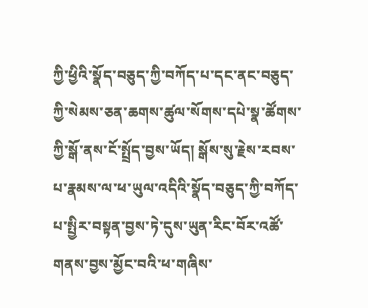ཀྱི་ཕྱིའི་སྣོད་བཅུད་ཀྱི་བཀོད་པ་དང་ནང་བཅུད་ཀྱི་སེམས་ཅན་ཆགས་ཚུལ་སོགས་དཔེ་སྣ་ཚོགས་ཀྱི་སྒོ་ནས་ངོ་སྤྲོད་བྱས་ཡོད། སྒོས་སུ་རྗེས་རབས་པ་རྣམས་ལ་ཕ་ཡུལ་འདིའི་སྣོད་བཅུད་ཀྱི་བཀོད་པ་སྤྱིར་བསྟན་བྱས་ཏེ་དུས་ཡུན་རིང་བོར་འཚོ་གནས་བྱས་མྱོང་བའི་ཕ་གཞིས་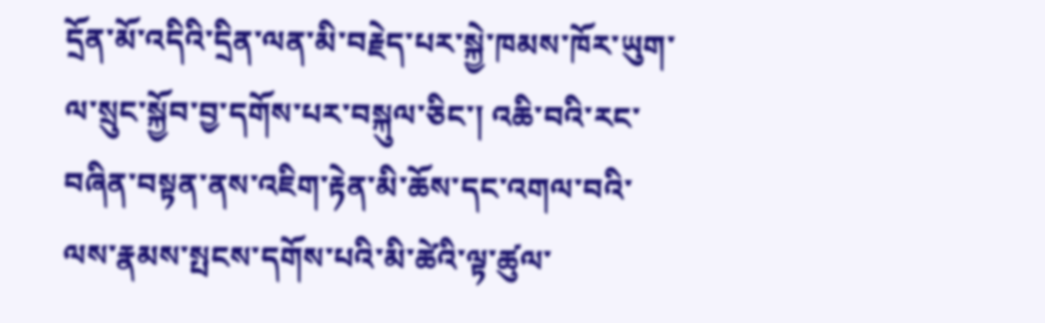དྲོན་མོ་འདིའི་དྲིན་ལན་མི་བརྗེད་པར་སྐྱེ་ཁམས་ཁོར་ཡུག་ལ་སྲུང་སྐྱོབ་བྱ་དགོས་པར་བསྐུལ་ཅིང་། འཆི་བའི་རང་བཞིན་བསྟན་ནས་འཇིག་རྟེན་མི་ཆོས་དང་འགལ་བའི་ལས་རྣམས་སྤངས་དགོས་པའི་མི་ཚེའི་ལྟ་ཚུལ་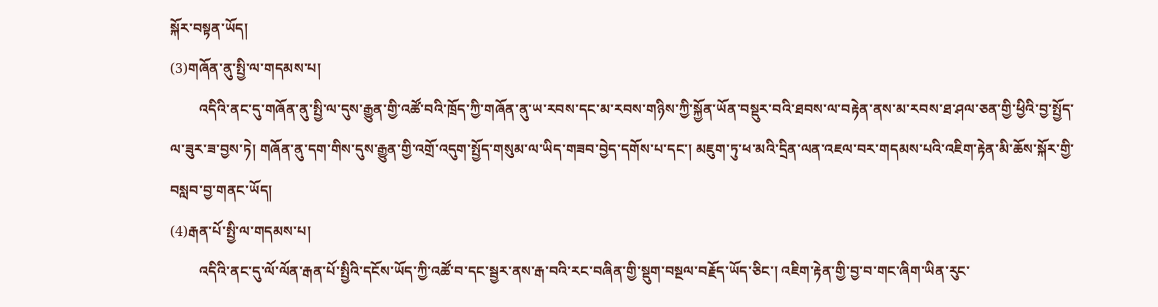སྐོར་བསྟན་ཡོད།
(3)གཞོན་ནུ་སྤྱི་ལ་གདམས་པ།
        འདིའི་ནང་དུ་གཞོན་ནུ་སྤྱི་ལ་དུས་རྒྱུན་གྱི་འཚོ་བའི་ཁྲོད་ཀྱི་གཞོན་ནུ་ཡ་རབས་དང་མ་རབས་གཉིས་ཀྱི་སྐྱོན་ཡོན་བསྡུར་བའི་ཐབས་ལ་བརྟེན་ནས་མ་རབས་ཐ་ཤལ་ཅན་གྱི་ཕྱིའི་བྱ་སྤྱོད་ལ་ཟུར་ཟ་བྱས་ཏེ། གཞོན་ནུ་དག་གིས་དུས་རྒྱུན་གྱི་འགྲོ་འདུག་སྤྱོད་གསུམ་ལ་ཡིད་གཟབ་བྱེད་དགོས་པ་དང་། མཇུག་ཏུ་ཕ་མའི་དྲིན་ལན་འཇལ་བར་གདམས་པའི་འཇིག་རྟེན་མི་ཆོས་སྐོར་གྱི་བསླབ་བྱ་གནང་ཡོད།
(4)རྒན་པོ་སྤྱི་ལ་གདམས་པ།
        འདིའི་ནང་དུ་ལོ་ལོན་རྒན་པོ་སྤྱིའི་དངོས་ཡོད་ཀྱི་འཚོ་བ་དང་སྦྱར་ནས་རྒ་བའི་རང་བཞིན་གྱི་སྡུག་བསྔལ་བརྗོད་ཡོད་ཅིང་། འཇིག་རྟེན་གྱི་བྱ་བ་གང་ཞིག་ཡིན་རུང་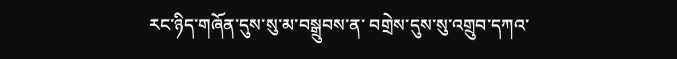རང་ཉིད་གཞོན་དུས་སུ་མ་བསྒྲུབས་ན་ བགྲེས་དུས་སུ་འགྲུབ་དཀའ་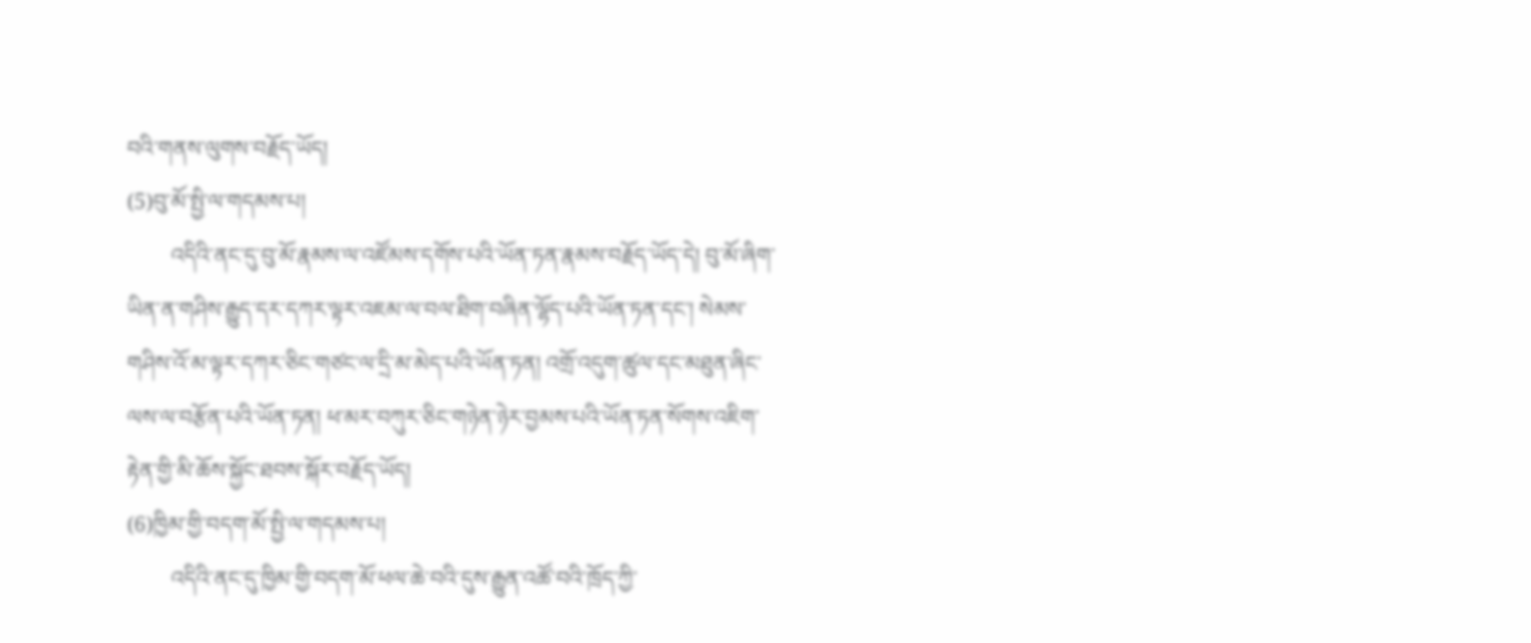བའི་གནས་ལུགས་བརྗོད་ཡོད།
(5)བུ་མོ་སྤྱི་ལ་གདམས་པ།
        འདིའི་ནང་དུ་བུ་མོ་རྣམས་ལ་འཛོམས་དགོས་པའི་ཡོན་ཏན་རྣམས་བརྗོད་ཡོད་དེ། བུ་མོ་ཞིག་ཡིན་ན་གཤིས་རྒྱུད་དར་དཀར་ལྟར་འཇམ་ལ་བལ་ཐིག་བཞིན་ལྷོད་པའི་ཡོན་ཏན་དང་། སེམས་གཤིས་འོ་མ་ལྟར་དཀར་ཅིང་གཙང་ལ་དྲི་མ་མེད་པའི་ཡོན་ཏན། འགྲོ་འདུག་ཚུལ་དང་མཐུན་ཞིང་ལས་ལ་བརྩོན་པའི་ཡོན་ཏན། ཕ་མར་བཀུར་ཅིང་གཉེན་ཉེར་བྱམས་པའི་ཡོན་ཏན་སོགས་འཇིག་རྟེན་གྱི་མི་ཆོས་སྐྱོང་ཐབས་སྐོར་བརྗོད་ཡོད།
(6)ཁྱིམ་གྱི་བདག་མོ་སྤྱི་ལ་གདམས་པ།
        འདིའི་ནང་དུ་ཁྱིམ་གྱི་བདག་མོ་ཕལ་ཆེ་བའི་དུས་རྒྱུན་འཚོ་བའི་ཁྲོད་ཀྱི་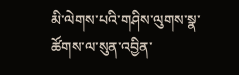མི་ལེགས་པའི་གཤིས་ལུགས་སྣ་ཚོགས་ལ་སུན་འབྱིན་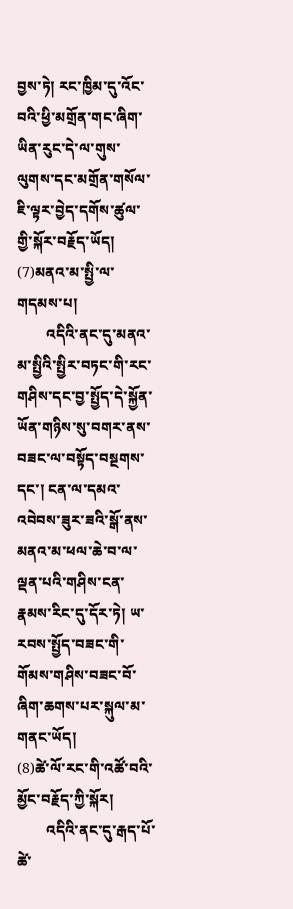བྱས་ཏེ། རང་ཁྱིམ་དུ་འོང་བའི་ཕྱི་མགྲོན་གང་ཞིག་ཡིན་རུང་དེ་ལ་གུས་ལུགས་དང་མགྲོན་གསོལ་ཇི་ལྟར་བྱེད་དགོས་ཚུལ་གྱི་སྐོར་བརྗོད་ཡོད།
(7)མནའ་མ་སྤྱི་ལ་གདམས་པ།
        འདིའི་ནང་དུ་མནའ་མ་སྤྱིའི་སྤྱིར་བཏང་གི་རང་གཤིས་དང་བྱ་སྤྱོད་དེ་སྐྱོན་ཡོན་གཉིས་སུ་བགར་ནས་བཟང་ལ་བསྟོད་བསྔགས་དང་། ངན་ལ་དམའ་འབེབས་ཟུར་ཟའི་སྒོ་ནས་མནའ་མ་ཕལ་ཆེ་བ་ལ་ལྡན་པའི་གཤིས་ངན་རྣམས་རིང་དུ་དོར་ཏེ། ཡ་རབས་སྤྱོད་བཟང་གི་གོམས་གཤིས་བཟང་བོ་ཞིག་ཆགས་པར་སྐུལ་མ་གནང་ཡོད།
(8)ཚེ་ལོ་རང་གི་འཚོ་བའི་མྱོང་བརྗོད་ཀྱི་སྐོར།
        འདིའི་ནང་དུ་རྒད་པོ་ཚེ་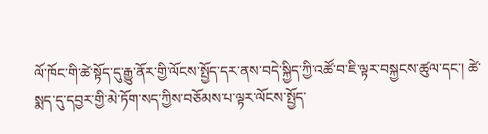ལོ་ཁོང་གི་ཚེ་སྟོད་དུ་རྒྱུ་ནོར་གྱི་ལོངས་སྤྱོད་དར་ནས་བདེ་སྐྱིད་ཀྱི་འཚོ་བ་ཇི་ལྟར་བསྐྱངས་ཚུལ་དང་། ཚེ་སྨད་དུ་དབྱར་གྱི་མེ་ཏོག་སད་ཀྱིས་བཅོམས་པ་ལྟར་ལོངས་སྤྱོད་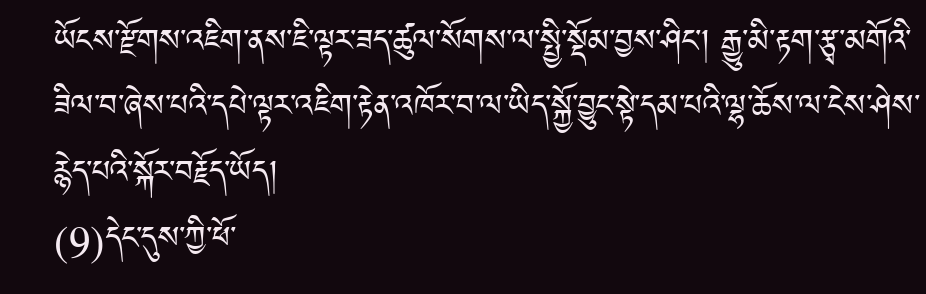ཡོངས་རྫོགས་འཇིག་ནས་ཇི་ལྟར་ཟད་ཚུལ་སོགས་ལ་སྤྱི་སྡོམ་བྱས་ཤིང་། རྒྱུ་མི་རྟག་རྩྭ་མགོའི་ཟིལ་བ་ཞེས་པའི་དཔེ་ལྟར་འཇིག་རྟེན་འཁོར་བ་ལ་ཡིད་སྐྱོ་བྱུང་སྟེ་དམ་པའི་ལྷ་ཆོས་ལ་ངེས་ཤེས་རྙེད་པའི་སྐོར་བརྗོད་ཡོད།
(9)དེང་དུས་ཀྱི་ཕོ་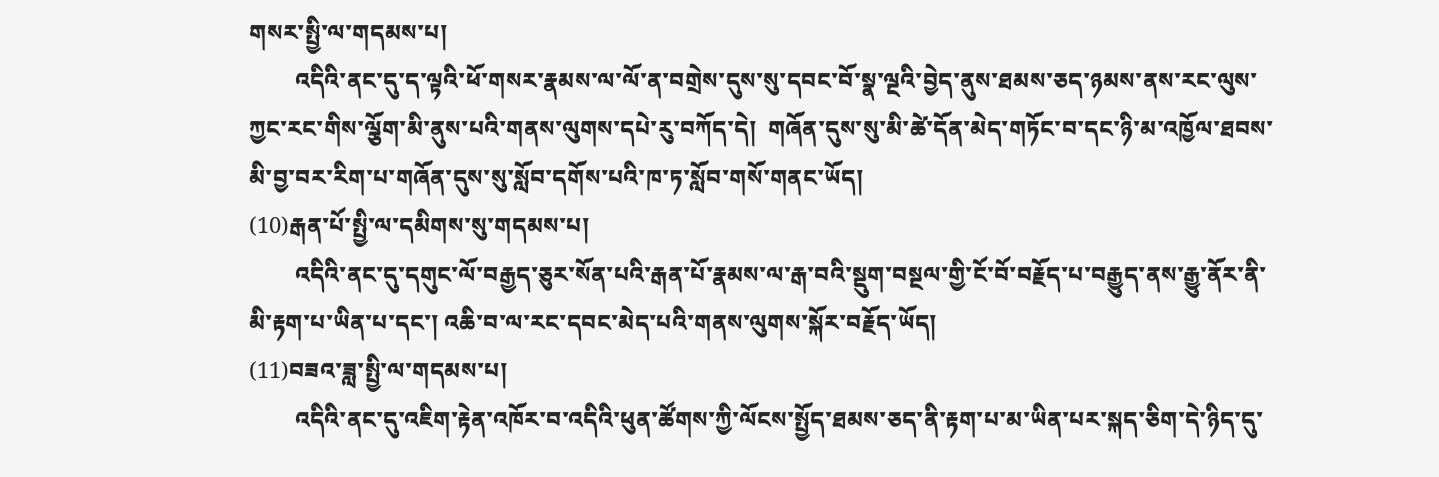གསར་སྤྱི་ལ་གདམས་པ།
        འདིའི་ནང་དུ་ད་ལྟའི་ཕོ་གསར་རྣམས་ལ་ལོ་ན་བགྲེས་དུས་སུ་དབང་བོ་སྣ་ལྔའི་བྱེད་ནུས་ཐམས་ཅད་ཉམས་ནས་རང་ལུས་ཀྱང་རང་གིས་ལྕོག་མི་ནུས་པའི་གནས་ལུགས་དཔེ་རུ་བཀོད་དེ།  གཞོན་དུས་སུ་མི་ཚེ་དོན་མེད་གཏོང་བ་དང་ཉི་མ་འཁྱོལ་ཐབས་མི་བྱ་བར་རིག་པ་གཞོན་དུས་སུ་སློབ་དགོས་པའི་ཁ་ཏ་སློབ་གསོ་གནང་ཡོད།
(10)རྒན་པོ་སྤྱི་ལ་དམིགས་སུ་གདམས་པ།
        འདིའི་ནང་དུ་དགུང་ལོ་བརྒྱད་ཅུར་སོན་པའི་རྒན་པོ་རྣམས་ལ་རྒ་བའི་སྡུག་བསྔལ་གྱི་ངོ་བོ་བརྗོད་པ་བརྒྱུད་ནས་རྒྱུ་ནོར་ནི་མི་རྟག་པ་ཡིན་པ་དང་། འཆི་བ་ལ་རང་དབང་མེད་པའི་གནས་ལུགས་སྐོར་བརྗོད་ཡོད།
(11)བཟའ་ཟླ་སྤྱི་ལ་གདམས་པ།
        འདིའི་ནང་དུ་འཇིག་རྟེན་འཁོར་བ་འདིའི་ཕུན་ཚོགས་ཀྱི་ལོངས་སྤྱོད་ཐམས་ཅད་ནི་རྟག་པ་མ་ཡིན་པར་སྐད་ཅིག་དེ་ཉིད་དུ་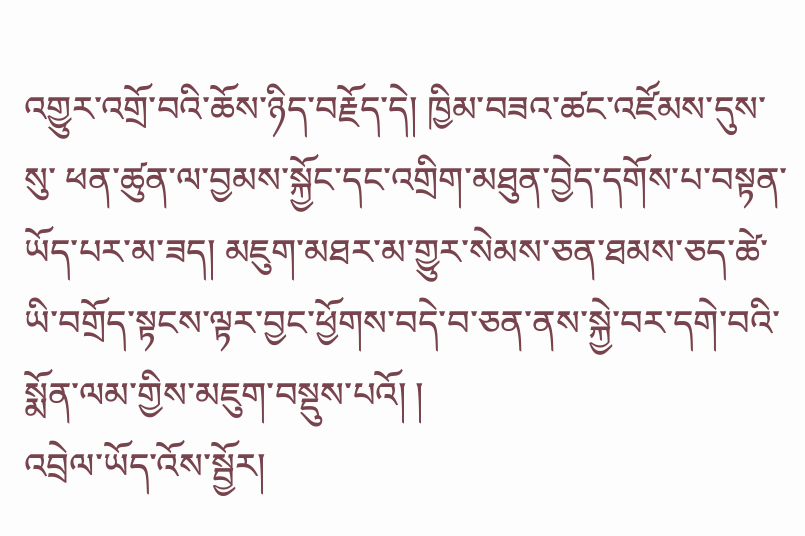འགྱུར་འགྲོ་བའི་ཆོས་ཉིད་བརྗོད་དེ། ཁྱིམ་བཟའ་ཚང་འཛོམས་དུས་སུ་ ཕན་ཚུན་ལ་བྱམས་སྐྱོང་དང་འགྲིག་མཐུན་བྱེད་དགོས་པ་བསྟན་ཡོད་པར་མ་ཟད། མཇུག་མཐར་མ་གྱུར་སེམས་ཅན་ཐམས་ཅད་ཚེ་ཡི་བགྲོད་སྟངས་ལྟར་བྱང་ཕྱོགས་བདེ་བ་ཅན་ནས་སྐྱེ་བར་དགེ་བའི་སྨོན་ལམ་གྱིས་མཇུག་བསྡུས་པའོ། །
འབྲེལ་ཡོད་འོས་སྦྱོར།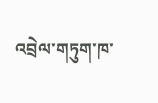འབྲེལ་གཏུག་ཁ་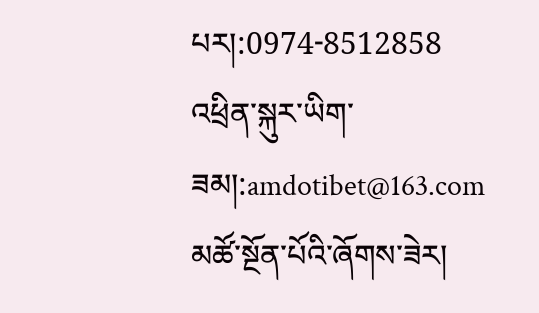པར།:0974-8512858
འཕྲིན་སྐུར་ཡིག་ཟམ།:amdotibet@163.com
མཚོ་སྔོན་པོའི་ཞོགས་ཟེར།